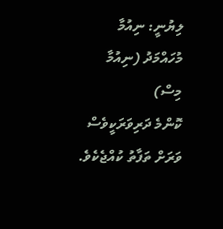ލިޔުނީ: ނިއުމާ މުހައްމަދު (ނިއުމާ މިސް)
ކޮންމެ ދަރިވަރަކީވެސް ވަރަށް ތަފާތު ކުއްޖެކެވެ.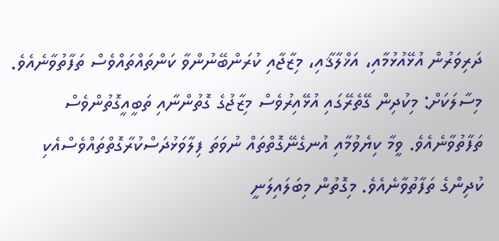ދަރިވަރުން އުޅޭއުޅުމާއި، އަޚްލާޤާއި، މިޒާޖާއި ކުރަންބޭނުންވާ ކަންތައްތައްވެސް ތަފާތުވާނެއެވެ. މިސާލަކަށް: މިކުދިން ގޭތެރޭގައި އުޅޭއިރުވެސް މިޒާޖުގެ ގޮތުންނާއި ތަބީއީގޮތުންވެސް ތަފާތުވާނެއެވެ. ވީމާ ކިޔެވުމާއި އުނގެނޭގޮތްތައް ނުވަތަ ފިލާވަޅުދަސްކުރާގޮތްތައްވެސްއެކި ކުދިންގެ ތަފާތުވާނެއެވެ. މިގޮތުން މިބަލައިލަނީ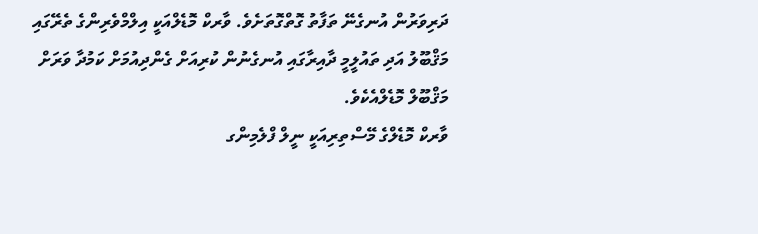ދަރިވަރުން އުނގެނޭ ތަފާތު ގޮތްގޮތަށެވެ. ވާރކް މޮޑެލްއަކީ އިލްމްވެރިންގެ ތެރޭގައި މަޤްބޫލު އަދި ތައުލީމީ ދާއިރާގައި އުނގެނުން ކުރިއަށް ގެންދިއުމަށް ކަމުދާ ވަރަށް މަޤްބޫލް މޮޑެލްއެކެވެ.
ވާރކް މޮޑެލްގެ މޭސްތިރިއަކީ ނީލް ފްލެމިންގ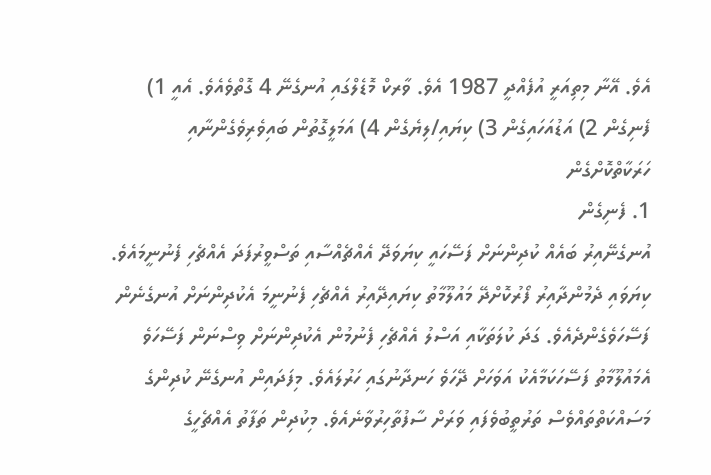އެވެ. އޭނާ މިތިއަރީ އުފެއްދީ 1987 އެވެ. ވާރކް މޮޑެލްގައި އުނގެނޭ 4 ގޮތްވެއެވެ. އެއީ 1) ފެނިގެން 2) އަޑުއަހައިގެން 3) ކިޔައި/ލިޔެގެން 4) އަމަލީގޮތުން ބައިވެރިވެގެންނާއި ހަރަކާތްކޮށްގެން
1. ފެނިގެން
އުނގެނޭއިރު ބައެއް ކުދިންނަށް ފަސޭހައީ ކިޔަވަދޭ އެއްޗެއްސާއި ތަސްވީރުފަދަ އެއްޗެހި ފެނުނީމައެވެ. ކިޔަވައި ދެމުންދާއިރު ފޯރުކޮށްދޭ މައުލޫމާތު ކިޔައިދޭއިރު އެއްޗެހި ފެނުނީމަ އެކުދިންނަށް އުނގެނެން ފަސޭހަވެގެންދެއެވެ. ގަދަ ކުލަތަކާއި އަސްލު އެއްޗެހި ފެނުމުން އެކުދިންނަށް ވިސްނަން ފަސޭހަވެ އެމައުލޫމާތު ފަސޭހަކަމާއެކު އަވަހަށް ދޭހަވެ ހަނދާނުގައި ހަރުލައެވެ. މިފަދައިން އުނގެނޭ ކުދިންގެ މަސައްކަތްތައްވެސް ތަރުތީބުވެފައި ވަރަށް ސާފުތާހިރުވާނެއެވެ. މިކުދިން ތަފާތު އެއްޗެހީގެ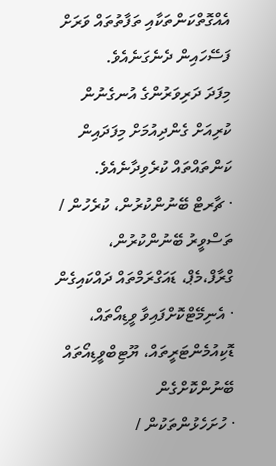އެއްގޮތްކަންތަކާއި ތަފާތުތައް ވަރަށް ފަސޭހައިން ދެނެގަނެއެވެ.
މިފަދަ ދަރިވަރުންގެ އުނގެނުން ކުރިއަށް ގެންދިއުމަށް މިފަދައިން ކަންތައްތައް ކުރެވިދާނެއެވެ.
· ޗާރޓް ބޭނުންކުރުން، ކުރެހުން / ތަސްވީރު ބޭނުންކުރުން، ގްރާފް،މެޕް، ޑައަގްރަމްތައް ދައްކައިގެން
· އެނިމޭޓްކޮށްފައިވާ ވީޑިއޯތައް، ޑޮކިއުމެންޓަރީތައް، ޔޫޓިބްވީޑިއޯތައް ބޭނުންކޮށްގެން
· ހުށަހެޅުންތަކުން /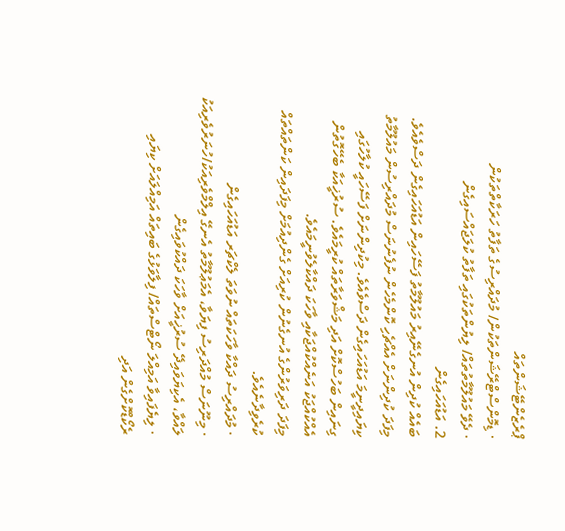ޕްރެޒެންޓޭޝަންތައް
· ޑިމޮންސްޓްރޭޝަންތަކުން/ މުދައްރިސުގެ ތަފާތު ހަރަކާތްތަކުން
· ދެވޭ މައުލޫމާތުތައް/ ލިޔުންތަކުގައި ތަފާތު ކުލަޖައްސައިގެން
2. އަޑުއަހައިގެން
ބައެއް ކުދިން އުނގެނޭއިރު މައުލޫމާތު ފަސޭހައިން އަޑުއަހައިގެން ދަސްވެއެވެ. މިފަދަ ކުދިންނަށް އެއްޗެހި ކޮންމެހެން ނުފެނުނަސް މުދައްރިސުން މައުލޫމާތު ކިޔައިދީނީމަ އަޑުއަހައިގެން ދަސްވެއެވެ. މިކުދިންނަށް ފަސޭހައީ ކުލާހުގައި ގިނައިން ބަހުސްކޮށް އަދި މަޝްވަރާތައް ކުރީމައެވެ. ސުރުޚީއަކާ ބެހޭގޮތުން އެއްކުއްޖަކު އަނެއްކުއްޖަކާއި ވާހަކަ ދައްކާލެވުނީމައެވެ.
މިފަދަ ދަރިވަރުންގެ އުނގެނުން ކުރިއަށް ގެންދިއުމަށް މިފަދައިން ކަންތައްތައް ކުރެވިދާނެއެވެ.
· މުދައްރިސު ދައްކާ ވާހަކަތައް ނުވަތަ ލެކްޗަރ އަޑުއަހައިގެން
· މިނޫނަސް މުއްދަރިސު ފިޔަވާ، އެމަޢުލޫމާތު އެނގޭ އިލްމްވެރިއަކު/ހުނަރުވެރިއަކު ލައްވާ، އެކިޔަވައިދޭ ސުރުޚީއަށް ވާހަކަ ދައްކުވައިގެން
· ލިޔެފައިވާ އަމިއްލަ ނޯޓްސްތައް/ ފިލާވަޅުގެ ބައިތައް އަމިއްލައަށް ކިޔައި ރެކޯޑްކޮށްގެން އަދި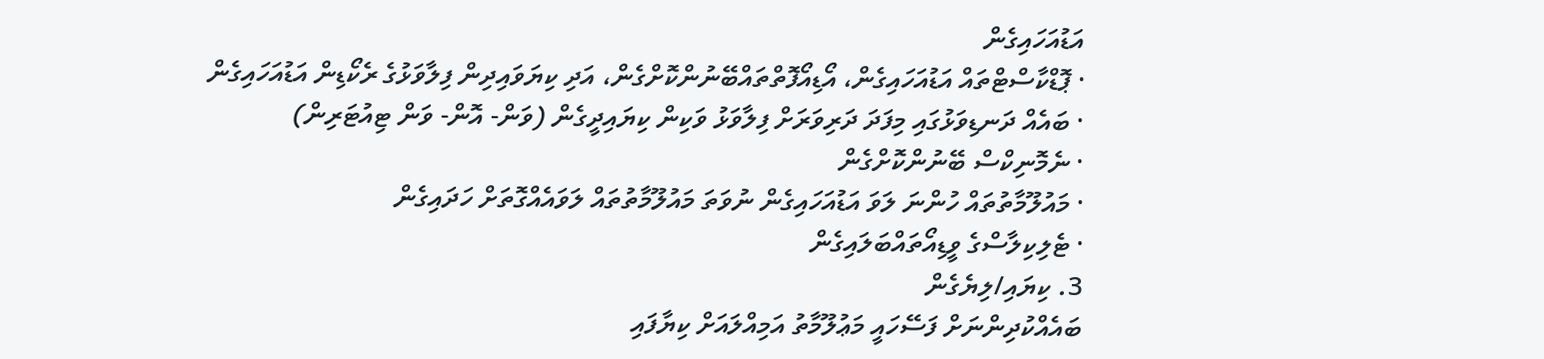އަޑުއަހައިގެން
· ޕޮޑްކާސްޓްތައް އަޑުއަހައިގެން، އޯޑިއޯފޮތްތައްބޭނުންކޮށްގެން، އަދި ކިޔަވައިދިން ފިލާވަޅުގެ ރެކޯޑިން އަޑުއަހައިގެން
· ބައެއް ދަނޑިވަޅުގައި މިފަދަ ދަރިވަރަށް ފިލާވަޅު ވަކިން ކިޔައިދީގެން (ވަން- އޮން- ވަން ޓިއުޓަރިން)
· ނެމޮނިކްސް ބޭނުންކޮށްގެން
· މައުލޫމާތުތައް ހުންނަ ލަވަ އަޑުއަހައިގެން ނުވަތަ މައުލޫމާތުތައް ލަވައެއްގޮތަށް ހަދައިގެން
· ޓެލިކިލާސްގެ ވީޑިއޯތައްބަލައިގެން
3. ކިޔައި/ލިޔެގެން
ބައެއްކުދިންނަށް ފަސޭހައީ މަޢުލޫމާތު އަމިއްލައަށް ކިޔާފައި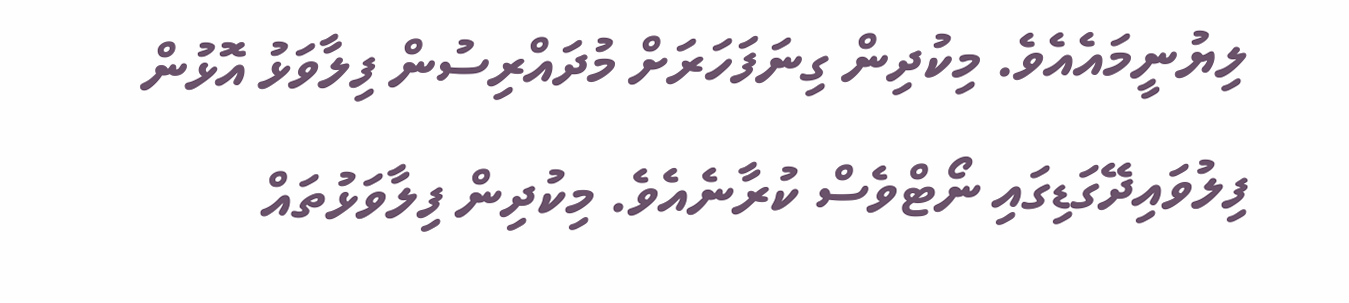ލިޔުނީމައެއެވެ. މިކުދިން ގިނަފަހަރަށް މުދައްރިސުން ފިލާވަޅު އޮޅުން ފިލުވައިދޭގަޑިގައި ނޯޓްވެސް ކުރާނެއެވެ. މިކުދިން ފިލާވަޅުތައް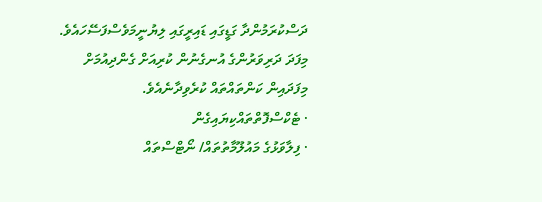ދަސްކުރަމުންދާ ގަޑީގައި ޑައިރީގައި ލިޔުނީމަވެސްފަސޭހައެވެ.
މިފަދަ ދަރިވަރުންގެ އުނގެނުން ކުރިއަށް ގެންދިއުމަށް މިފަދައިން ކަންތައްތައް ކުރެވިދާނެއެވެ.
· ޓެކްސްފޮތްތައްކިޔައިގެން
· ފިލާވަޅުގެ މައުލޫމާތުތައް/ ނޯޓްސްތައް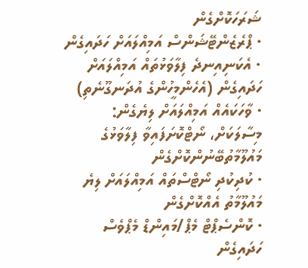ޝަރަހަކޮށްގެން
· ޕްރެޒެންޓޭޝަންސް އަމިއްލައަށް ހަދައިގެން
· އެކަނިއިނދެ ފިލާވަޅުތައް އަމިއްލައަށް ހަދައިގެން (އެހެންމީހުންގެ އުދަނގޫނެތި)
· ވާހަކައެއް އަމިއްލައަށް ލިޔެގެން: މިސާލަކަށް، ނޯޓްކޮށަފައިވާ ފިލާވަޅުގެ މައުލޫމާތުބޭނުންކޮށްގެން
· ކުދިކުދި ނޯޓްސްތައް އަމިއްލައަށް ލިޔެ މައުލޫމާތު އެއްކޮށްގެން
· ކޮންސެޕްޓް މެޕް/މައިންޑް މެޕްވެސް ހަދައިގެން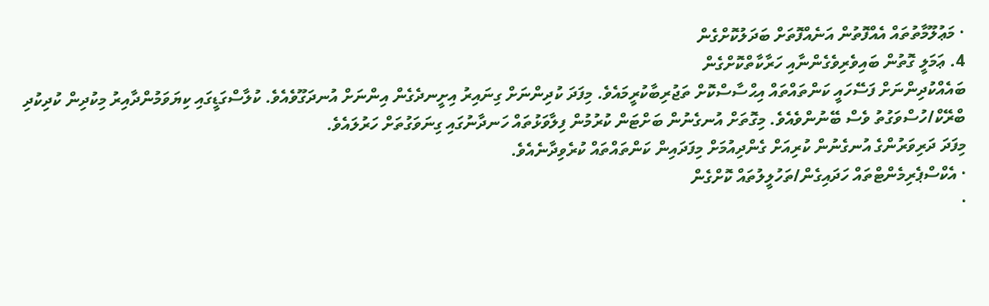· މަޢުލޫމާތުތައް އެއްފޮތުން އަނެއްފޮތަށް ބަދަލުކޮށްގެން
4. ޢަމަލީ ގޮތުން ބައިވެރިވެގެންނާއި ހަރާކާތްކޮށްގެން
ބައެއްކުދިންނަށް ފަސޭހައީ ކަންތައްތައް އިޙްސާސްކޮށް ތަޖުރިބާކުރީމައެވެ. މިފަދަ ކުދިންނަށް ގިނައިރު އިށީނދެގެން އިންނަށް އުނދަގޫވެއެވެ. ކުލާސްގަޑީގައި ކިޔަވަމުންދާއިރު މިކުދިން ކުދިކުދި ބްރޭކް/ހުސްވަގުތު ވެސް ބޭނުންވެއެވެ. މިގޮތަށް އުނގެނުން ބަށްޓަން ކުރުމުން ފިލާވަޅުތައް ހަނދާނުގައި ގިނަވަގުތަށް ހަރުލައެވެ.
މިފަދަ ދަރިވަރުންގެ އުނގެނުން ކުރިއަށް ގެންދިއުމަށް މިފަދައިން ކަންތައްތައް ކުރެވިދާނެއެވެ.
· އެކްސްޕެރިމެންޓްތައް ހަދައިގެން/ތަހުލީލުތައް ކޮށްގެން
·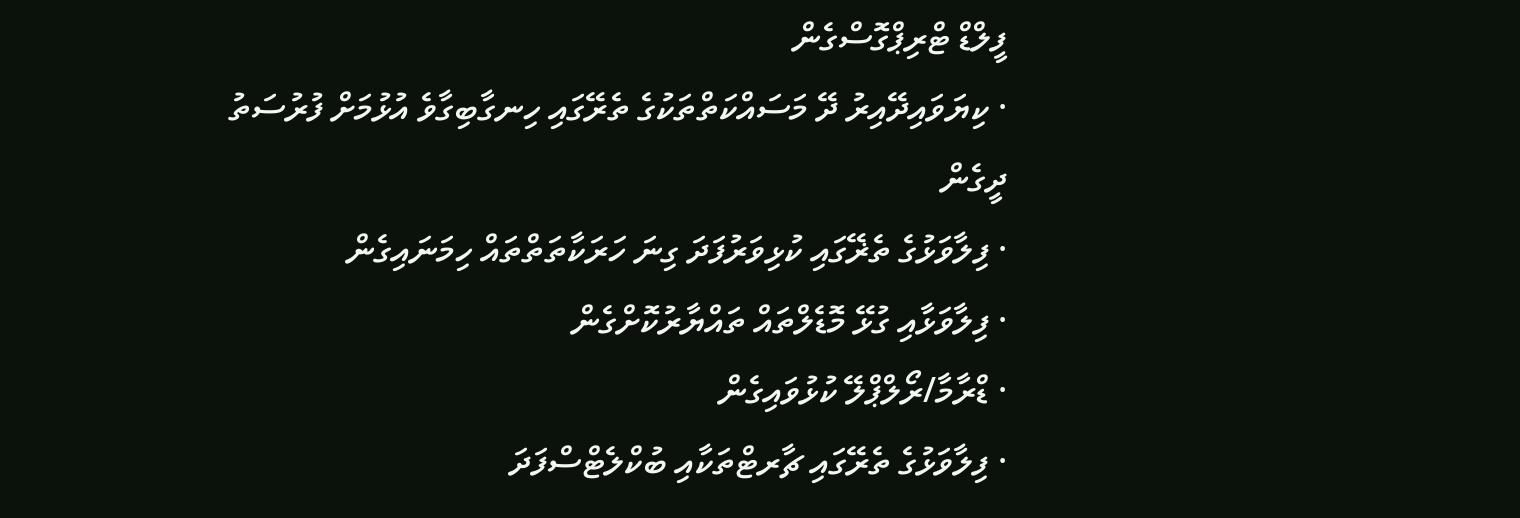ފީލްޑް ޓްރިޕްގޮސްގެން
· ކިޔަވައިދޭއިރު ދޭ މަސައްކަތްތަކުގެ ތެރޭގައި ހިނގާބިގާވެ އުޅުމަށް ފުރުސަތު ދީގެން
· ފިލާވަޅުގެ ތެޜޭގައި ކުޅިވަރުފަދަ ގިނަ ހަރަކާތަތްތައް ހިމަނައިގެން
· ފިލާވަޅާއި ގުޅޭ މޮޑެލްތައް ތައްޔާރުކޮށްގެން
· ޑްރާމާ/ރޯލްޕްލޭ ކުޅުވައިގެން
· ފިލާވަޅުގެ ތެރޭގައި ޗާރޓްތަކާއި ބުކްލެޓްސްފަދަ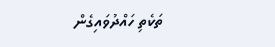ތަކެތި ހައްދުވައިގެން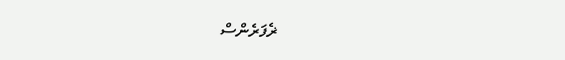ޜެފަރެންސް